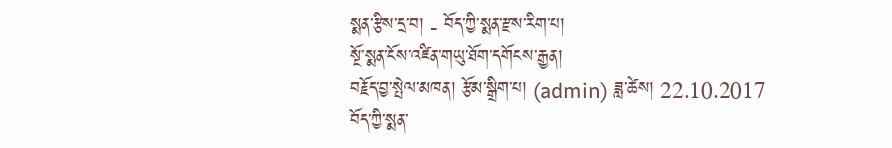སྨན་རྩིས་དྲ་བ། - བོད་ཀྱི་སྨན་རྫས་རིག་པ།
སྔོ་སྨན་ངོས་འཛིན་གཡུ་ཐོག་དགོངས་རྒྱན།
བརྗོད་བྱ་སྤེལ་མཁན། རྩོམ་སྒྲིག་པ། (admin) ཟླ་ཚེས། 22.10.2017
བོད་ཀྱི་སྨན་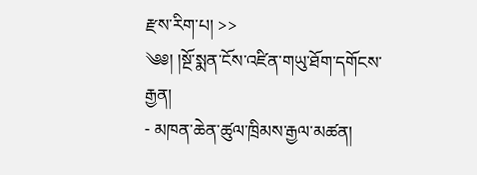རྫས་རིག་པ། >>
༄༅། །སྔོ་སྨན་ངོས་འཛིན་གཡུ་ཐོག་དགོངས་རྒྱན།
- མཁན་ཆེན་ཚུལ་ཁྲིམས་རྒྱལ་མཚན།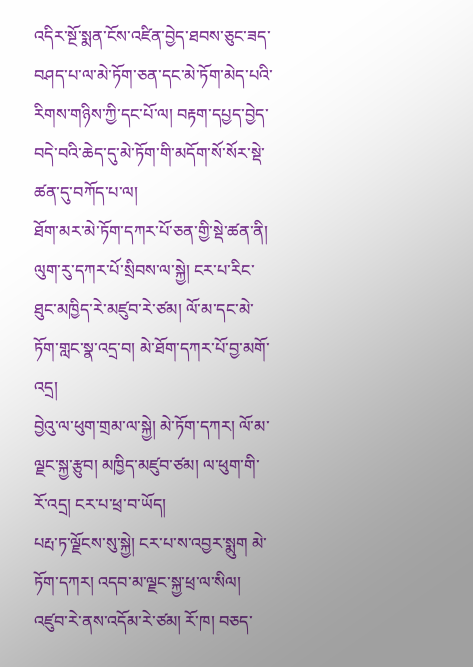འདིར་སྔོ་སྨན་ངོས་འཛིན་བྱེད་ཐབས་ཅུང་ཟད་བཤད་པ་ལ་མེ་ཏོག་ཅན་དང་མེ་ཏོག་མེད་པའི་རིགས་གཉིས་ཀྱི་དང་པོ་ལ། བརྟག་དཔྱད་བྱེད་བདེ་བའི་ཆེད་དུ་མེ་ཏོག་གི་མདོག་སོ་སོར་སྡེ་ཚན་དུ་བཀོད་པ་ལ།
ཐོག་མར་མེ་ཏོག་དཀར་པོ་ཅན་གྱི་སྡེ་ཚན་ནི།
ལུག་རུ་དཀར་པོ་སྲིབས་ལ་སྐྱེ། ངར་པ་རིང་ཐུང་མཁྱིད་རེ་མཛུབ་རེ་ཙམ། ལོ་མ་དང་མེ་ཏོག་གླང་སྣ་འདྲ་བ། མེ་ཐོག་དཀར་པོ་བྱ་མགོ་འདྲ།
བྱེའུ་ལ་ཕུག་གྲམ་ལ་སྐྱེ། མེ་ཏོག་དཀར། ལོ་མ་ལྗང་སྐྱ་རྩུབ། མཁྱིད་མཛུབ་ཙམ། ལ་ཕུག་གི་རོ་འདྲ། ངར་པ་ཕྲ་བ་ཡོད།
པརྤ་ཏ་ལྗོངས་སུ་སྐྱེ། ངར་པ་ས་འབྱར་སྨུག མེ་ཏོག་དཀར། འདབ་མ་ལྗང་སྐྱ་ཕྲ་ལ་སིལ། འཛུབ་རེ་ནས་འདོམ་རེ་ཙམ། རོ་ཁ། བཅད་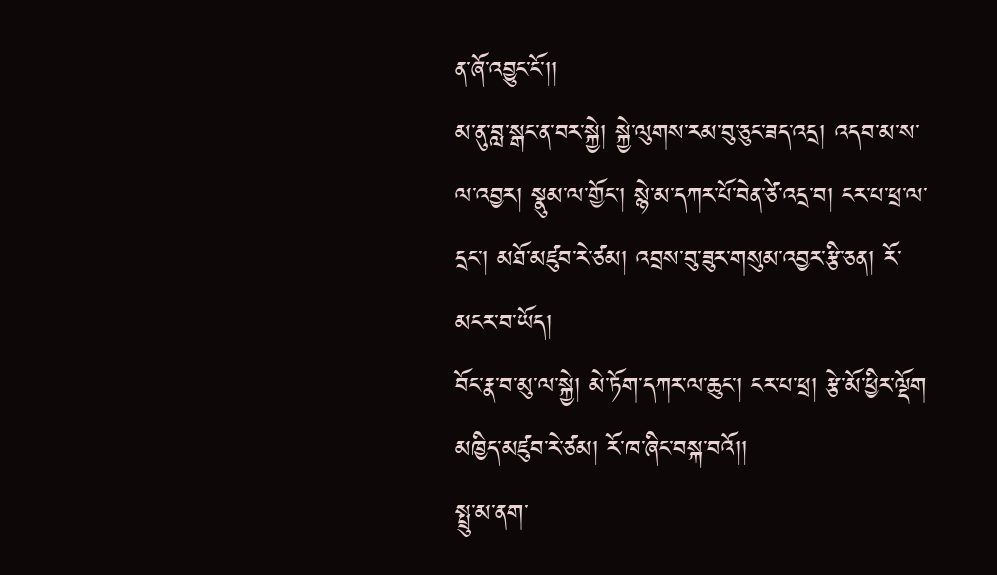ན་ཞོ་འབྱུང་ངོ་།།
མ་ནུ་བླ་སྒང་ན་བར་སྐྱེ། སྐྱེ་ལུགས་རམ་བུ་ཅུང་ཟད་འདྲ། འདབ་མ་ས་ལ་འབྱར། སྣུམ་ལ་གྱོང་། སྙེ་མ་དཀར་པོ་བེན་ཙེ་འདྲ་བ། ངར་པ་ཕྲ་ལ་དྲང་། མཐོ་མཛུབ་རེ་ཙམ། འབྲས་བུ་ཟུར་གསུམ་འབྱར་རྩི་ཅན། རོ་མངར་བ་ཡོད།
བོང་རྣ་བ་མུ་ལ་སྐྱེ། མེ་ཏོག་དཀར་ལ་ཆུང་། ངར་པ་ཕྲ། རྩེ་མོ་ཕྱིར་ལྡོག མཁྱིད་མཛུབ་རེ་ཙམ། རོ་ཁ་ཞིང་བསྐ་བའོ།།
སྤྲུ་མ་ནག་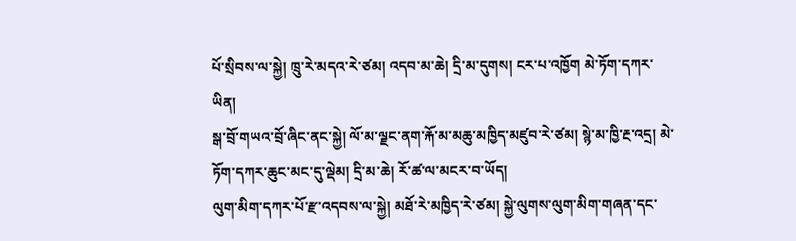པོ་སྲིབས་ལ་སྐྱེ། ཁྲུ་རེ་མདའ་རེ་ཙམ། འདབ་མ་ཆེ། དྲི་མ་དུགས། ངར་པ་འཁྱོག མེ་ཏོག་དཀར་ཡིན།
སྒ་བྲོ་གཡའ་བྲོ་ཞིང་ནང་སྐྱེ། ལོ་མ་ལྗང་ནག་རྐོ་མ་མཆུ་མཁྱིད་མཛུབ་རེ་ཙམ། སྙེ་མ་ཁྱི་རྔ་འདྲ། མེ་ཏོག་དཀར་ཆུང་མང་དུ་ལྡེམ། དྲི་མ་ཆེ། རོ་ཚ་ལ་མངར་བ་ཡོད།
ལུག་མིག་དཀར་པོ་རྫ་འདབས་ལ་སྐྱེ། མཐོ་རེ་མཁྱིད་རེ་ཙམ། སྐྱེ་ལུགས་ལུག་མིག་གཞན་དང་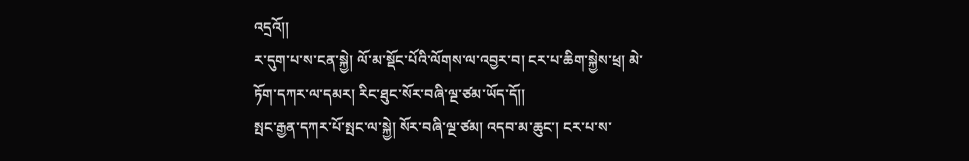འདྲའོ།།
ར་དུག་པ་ས་ངན་སྐྱེ། ལོ་མ་སྡོང་པོའི་ལོགས་ལ་འབྱར་བ། ངར་པ་ཆིག་སྐྱེས་ཕྲ། མེ་ཏོག་དཀར་ལ་དམར། རིང་ཐུང་སོར་བཞི་ལྔ་ཙམ་ཡོད་དོ།།
སྤང་རྒྱན་དཀར་པོ་སྤང་ལ་སྐྱེ། སོར་བཞི་ལྔ་ཙམ། འདབ་མ་ཆུང་། ངར་པ་ས་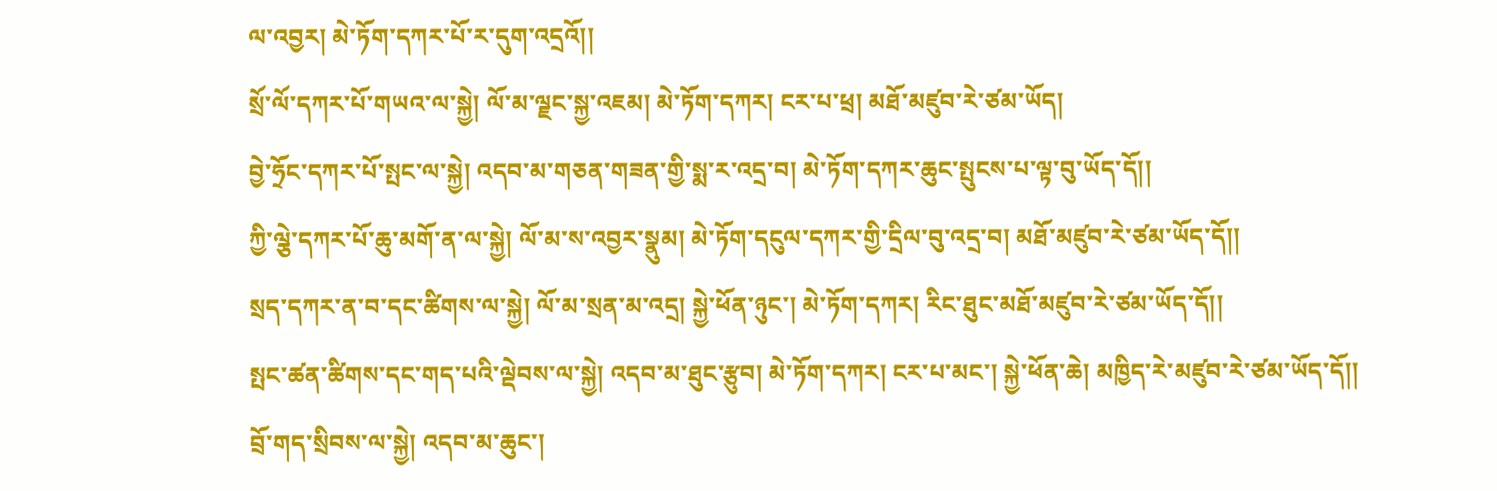ལ་འབྱར། མེ་ཏོག་དཀར་པོ་ར་དུག་འདྲའོ།།
སྲོ་ལོ་དཀར་པོ་གཡའ་ལ་སྐྱེ། ལོ་མ་ལྗང་སྐྱ་འཇམ། མེ་ཏོག་དཀར། ངར་པ་ཕྲ། མཐོ་མཛུབ་རེ་ཙམ་ཡོད།
བྱེ་ཧྲོང་དཀར་པོ་སྤང་ལ་སྐྱེ། འདབ་མ་གཅན་གཟན་གྱི་སྨ་ར་འདྲ་བ། མེ་ཏོག་དཀར་ཆུང་སྤུངས་པ་ལྟ་བུ་ཡོད་དོ།།
ཀྱི་ལྕེ་དཀར་པོ་ཆུ་མགོ་ན་ལ་སྐྱེ། ལོ་མ་ས་འབྱར་སྣུམ། མེ་ཏོག་དངུལ་དཀར་གྱི་དྲིལ་བུ་འདྲ་བ། མཐོ་མཛུབ་རེ་ཙམ་ཡོད་དོ།།
སྲད་དཀར་ན་བ་དང་ཚིགས་ལ་སྐྱེ། ལོ་མ་སྲན་མ་འདྲ། སྐྱེ་ཕོན་ཉུང་། མེ་ཏོག་དཀར། རིང་ཐུང་མཐོ་མཛུབ་རེ་ཙམ་ཡོད་དོ།།
སྤང་ཚན་ཚིགས་དང་གད་པའི་ལྡེབས་ལ་སྐྱེ། འདབ་མ་ཐུང་རྩུབ། མེ་ཏོག་དཀར། ངར་པ་མང་། སྐྱེ་ཕོན་ཆེ། མཁྱིད་རེ་མཛུབ་རེ་ཙམ་ཡོད་དོ།།
བྲོ་གད་སྲིབས་ལ་སྐྱེ། འདབ་མ་ཆུང་།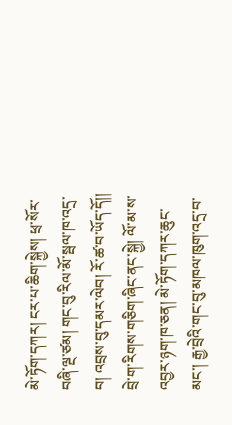མེ་ཏོག་དཀར། ངར་པ་ཆིག་སྐྱེས། ཕྲ་སོར་བཞི་ལྔ་ཙམ། གང་བུ་རིལ་མོ་སྦལ་ཁ་འདྲ་བ། འབྲས་བུ་དམར་ལེབ། རོ་ཚ་བ་ཡོད་དོ།།
བྲེ་ག་རིགས་གཅིག་ཞིང་ནང་སྐྱེ། ལོ་མ་ས་འབྱར་ཉག་ཁ་ཅན། མེ་ཏོག་དཀར་ཆུང་མང་། རྒྱ་བྲེའི་གང་བུ་མཁལ་ཁུག་འདྲ་བ་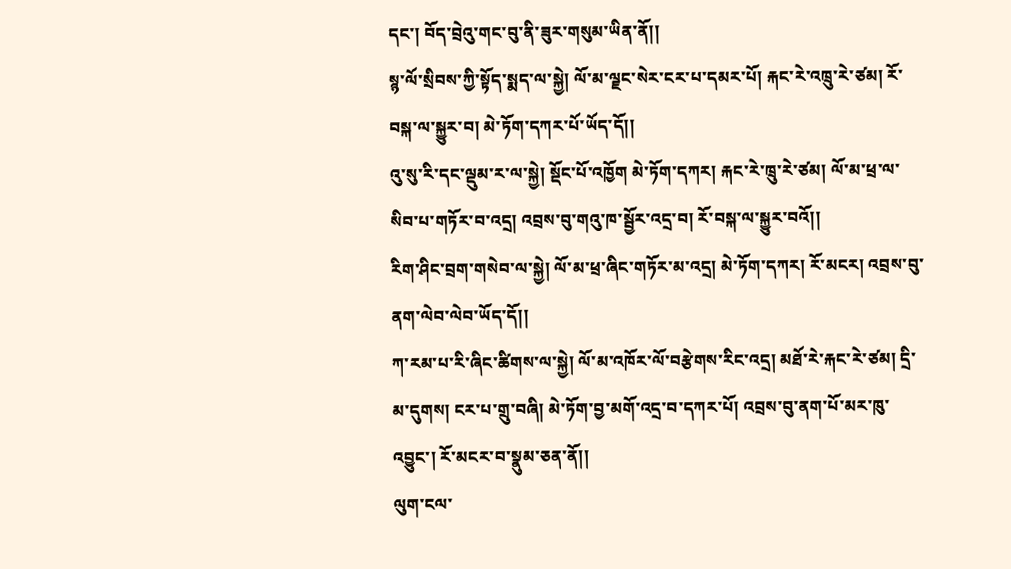དང་། བོད་བྲེའུ་གང་བུ་ནི་ཟུར་གསུམ་ཡིན་ནོ།།
སྙ་ལོ་སྲིབས་ཀྱི་སྟོད་སྨད་ལ་སྐྱེ། ལོ་མ་ལྗང་སེར་ངར་པ་དམར་པོ། རྐང་རེ་འཁྲུ་རེ་ཙམ། རོ་བསྐ་ལ་སྐྱུར་བ། མེ་ཏོག་དཀར་པོ་ཡོད་དོ།།
འུ་སུ་རི་དང་ལྡུམ་ར་ལ་སྐྱེ། སྡོང་པོ་འཁྱོག མེ་ཏོག་དཀར། རྐང་རེ་ཁྲུ་རེ་ཙམ། ལོ་མ་ཕྲ་ལ་སིབ་པ་གཏོར་བ་འདྲ། འབྲས་བུ་གའུ་ཁ་སྦྱོར་འདྲ་བ། རོ་བསྐ་ལ་སྐྱུར་བའོ།།
རིག་ཤིང་བྲག་གསེབ་ལ་སྐྱེ། ལོ་མ་ཕྲ་ཞིང་གཏོར་མ་འདྲ། མེ་ཏོག་དཀར། རོ་མངར། འབྲས་བུ་ནག་ལེབ་ལེབ་ཡོད་དོ།།
ཀ་རམ་པ་རི་ཞིང་ཚིགས་ལ་སྐྱེ། ལོ་མ་འཁོར་ལོ་བརྩེགས་རིང་འདྲ། མཐོ་རེ་རྐང་རེ་ཙམ། དྲི་མ་དུགས། ངར་པ་གྲུ་བཞི། མེ་ཏོག་བྱ་མགོ་འདྲ་བ་དཀར་པོ། འབྲས་བུ་ནག་པོ་མར་ཁུ་འབྱུང་། རོ་མངར་བ་སྣུམ་ཅན་ནོ།།
ལུག་ངལ་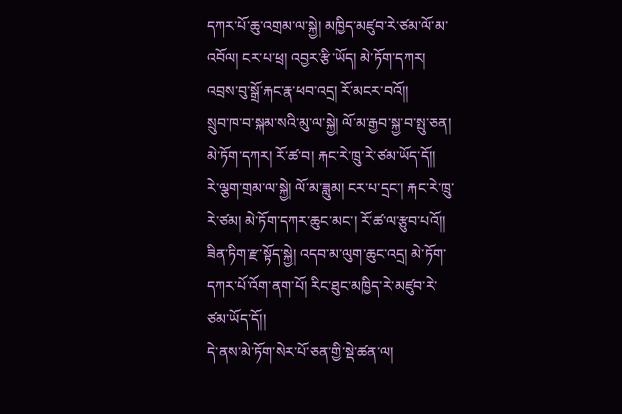དཀར་པོ་ཆུ་འགྲམ་ལ་སྐྱེ། མཁྱིད་མཛུབ་རེ་ཙམ་ལོ་མ་འབོལ། ངར་པ་ཕྲ། འབྱར་རྩི་ཡོད། མེ་ཏོག་དཀར། འབྲས་བུ་སྒྲོ་རྐང་རྣ་ཕབ་འདྲ། རོ་མངར་བའོ།།
སྲུབ་ཁ་བ་སྐམ་སའི་མུ་ལ་སྐྱེ། ལོ་མ་རྒྱབ་སྐྱ་བ་སྤུ་ཅན། མེ་ཏོག་དཀར། རོ་ཚ་བ། རྐང་རེ་ཁྲུ་རེ་ཙམ་ཡོད་དོ།།
རེ་ལྕག་གྲམ་ལ་སྐྱེ། ལོ་མ་ཟླུམ། ངར་པ་དྲང་། རྐང་རེ་ཁྲུ་རེ་ཙམ། མེ་ཏོག་དཀར་ཆུང་མང་། རོ་ཚ་ལ་རྩུབ་པའོ།།
ཟིན་ཏིག་རྫ་སྟོད་སྐྱེ། འདབ་མ་ལུག་ཆུང་འདྲ། མེ་ཏོག་དཀར་པོ་འོག་ནག་པོ། རིང་ཐུང་མཁྱིད་རེ་མཛུབ་རེ་ཙམ་ཡོད་དོ།།
དེ་ནས་མེ་ཏོག་སེར་པོ་ཅན་གྱི་སྡེ་ཚན་ལ།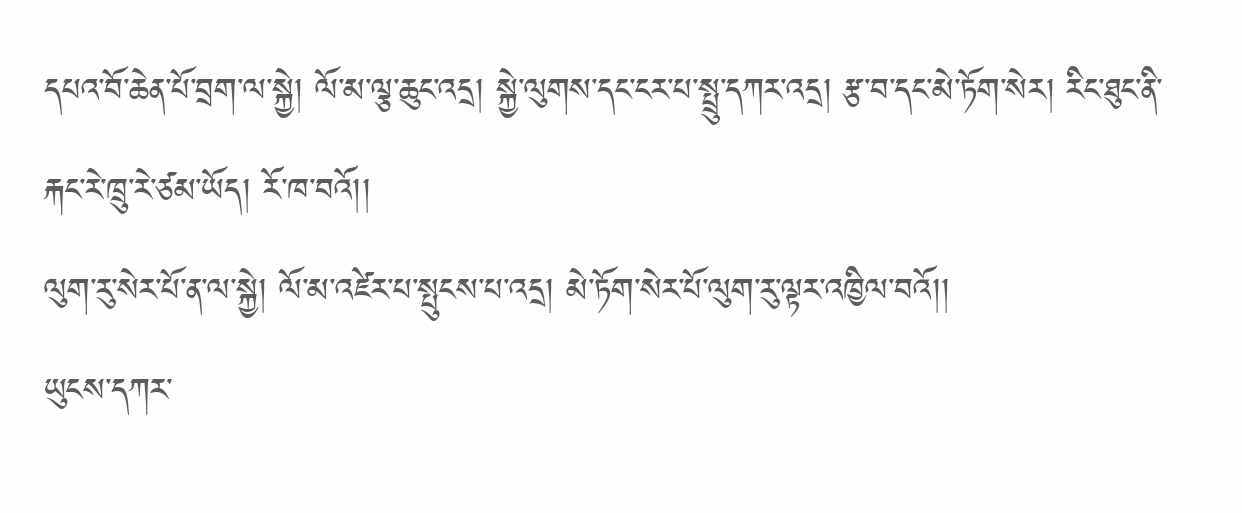དཔའ་བོ་ཆེན་པོ་བྲག་ལ་སྐྱེ། ལོ་མ་ལྕ་ཆུང་འདྲ། སྐྱེ་ལུགས་དང་ངར་པ་སྤྲུ་དཀར་འདྲ། རྩ་བ་དང་མེ་ཏོག་སེར། རིང་ཐུང་ནི་རྐང་རེ་ཁྲུ་རེ་ཙམ་ཡོད། རོ་ཁ་བའོ།།
ལུག་རུ་སེར་པོ་ན་ལ་སྐྱེ། ལོ་མ་འཛེར་པ་སྤུངས་པ་འདྲ། མེ་ཏོག་སེར་པོ་ལུག་རུ་ལྟར་འཁྱིལ་བའོ།།
ཡུངས་དཀར་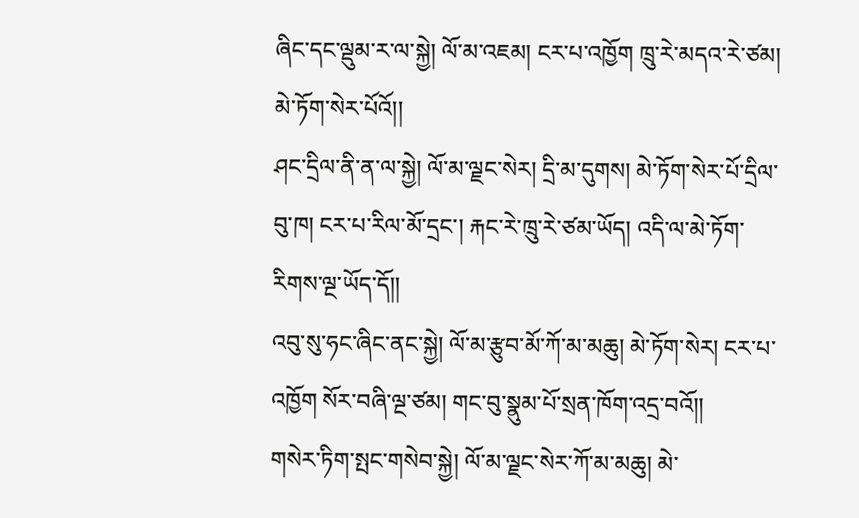ཞིང་དང་ལྡུམ་ར་ལ་སྐྱེ། ལོ་མ་འཇམ། ངར་པ་འཁྱོག ཁྲུ་རེ་མདའ་རེ་ཙམ། མེ་ཏོག་སེར་པོའོ།།
ཤང་དྲིལ་ནི་ན་ལ་སྐྱེ། ལོ་མ་ལྗང་སེར། དྲི་མ་དུགས། མེ་ཏོག་སེར་པོ་དྲིལ་བུ་ཁ། ངར་པ་རིལ་མོ་དྲང་། རྐང་རེ་ཁྲུ་རེ་ཙམ་ཡོད། འདི་ལ་མེ་ཏོག་རིགས་ལྔ་ཡོད་དོ།།
འབུ་སུ་ཧང་ཞིང་ནང་སྐྱེ། ལོ་མ་རྩུབ་མོ་ཀོ་མ་མཆུ། མེ་ཏོག་སེར། ངར་པ་འཁྱོག སོར་བཞི་ལྔ་ཙམ། གང་བུ་སྣུམ་པོ་སྲན་ཁོག་འདྲ་བའོ།།
གསེར་ཏིག་སྤང་གསེབ་སྐྱེ། ལོ་མ་ལྗང་སེར་ཀོ་མ་མཆུ། མེ་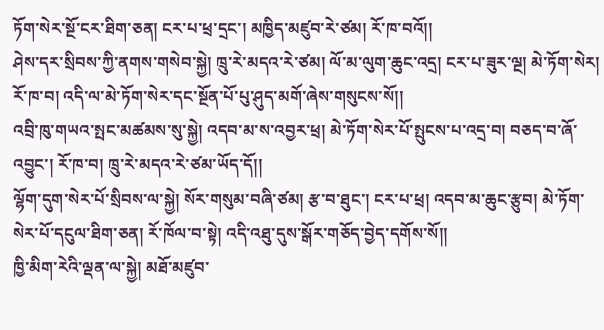ཏོག་སེར་སྔོ་ངར་ཐིག་ཅན། ངར་པ་ཕྲ་དྲང་། མཁྱིད་མཛུབ་རེ་ཙམ། རོ་ཁ་བའོ།།
ཤེས་དར་སྲིབས་ཀྱི་ནགས་གསེབ་སྐྱེ། ཁྲུ་རེ་མདའ་རེ་ཙམ། ལོ་མ་ལུག་ཆུང་འདྲ། ངར་པ་ཟུར་ལྔ། མེ་ཏོག་སེར། རོ་ཁ་བ། འདི་ལ་མེ་ཏོག་སེར་དང་སྔོན་པོ་པུ་ཤུད་མགོ་ཞེས་གསུངས་སོ།།
འབྲི་ཁུ་གཡའ་སྤང་མཚམས་སུ་སྐྱེ། འདབ་མ་ས་འབྱར་ཕྲ། མེ་ཏོག་སེར་པོ་སྤུངས་པ་འདྲ་བ། བཅད་བ་ཞོ་འབྱུང་། རོ་ཁ་བ། ཁྲུ་རེ་མདའ་རེ་ཙམ་ཡོད་དོ།།
ལྷོག་དུག་སེར་པོ་སྲིབས་ལ་སྐྱེ། སོར་གསུམ་བཞི་ཙམ། རྩ་བ་ཐུང་། ངར་པ་ཕྲ། འདབ་མ་ཆུང་རྩུབ། མེ་ཏོག་སེར་པོ་དངུལ་ཐིག་ཅན། རོ་ཁོལ་བ་སྟེ། འདི་འཐུ་དུས་སྒོར་གཅོད་བྱེད་དགོས་སོ།།
ཁྱི་མིག་རེའི་ལྡན་ལ་སྐྱེ། མཐོ་མཛུབ་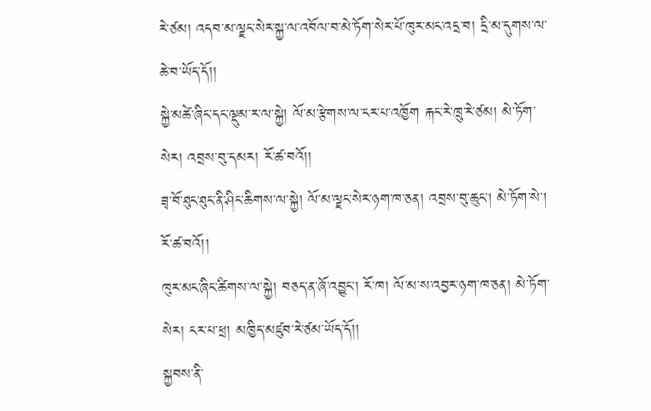རེ་ཙམ། འདབ་མ་ལྗང་སེར་སྐྱ་ལ་འབོལ་བ་མེ་ཏོག་སེར་པོ་ཁུར་མང་འདྲ་བ། དྲི་མ་དུགས་ལ་ཆེ་བ་ཡོད་དོ།།
སྐྱེ་མཚེ་ཞིང་དང་ལྡུམ་ར་ལ་སྐྱེ། ལོ་མ་རྩེགས་ལ་ངར་པ་འཁྱོག རྐང་རེ་ཁྲུ་རེ་ཙམ། མེ་ཏོག་སེར། འབྲས་བུ་དམར། རོ་ཚ་བའོ།།
ཟྭ་བོ་ཐུང་ཐུང་ནི་ཤིང་ཆིགས་ལ་སྐྱེ། ལོ་མ་ལྗང་སེར་ཉག་ཁ་ཅན། འབྲས་བུ་ཆུང་། མེ་ཏོག་སེ་། རོ་ཚ་བའོ།།
ཁུར་མང་ཞིང་ཚིགས་ལ་སྐྱེ། བཅད་ན་ཞོ་འབྱུང་། རོ་ཁ། ལོ་མ་ས་འབྱར་ཉག་ཁ་ཅན། མེ་ཏོག་སེར། ངར་པ་ཕྲ། མཁྱིད་མཛུབ་རེ་ཙམ་ཡོད་དོ།།
སྐྱབས་ནི་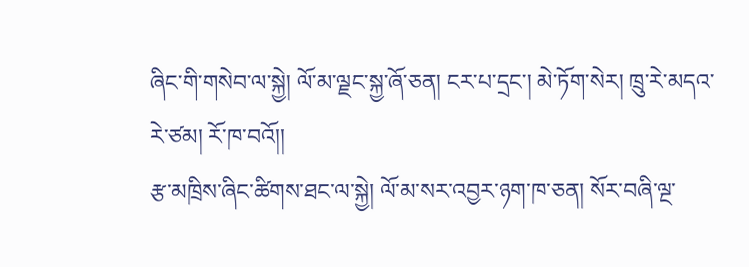ཞིང་གི་གསེབ་ལ་སྐྱེ། ལོ་མ་ལྗང་སྐྱ་ཞོ་ཅན། ངར་པ་དྲང་། མེ་ཏོག་སེར། ཁྲུ་རེ་མདའ་རེ་ཙམ། རོ་ཁ་བའོ།།
རྩ་མཁྲིས་ཞིང་ཚིགས་ཐང་ལ་སྐྱེ། ལོ་མ་སར་འབྱར་ཉག་ཁ་ཅན། སོར་བཞི་ལྔ་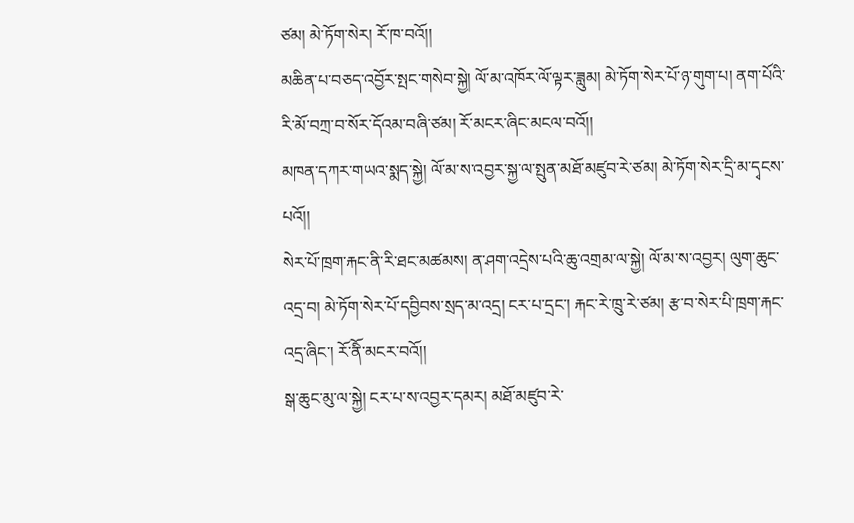ཙམ། མེ་ཏོག་སེར། རོ་ཁ་བའོ།།
མཆིན་པ་བཅད་འབྱོར་སྤང་གསེབ་སྐྱེ། ལོ་མ་འཁོར་ལོ་ལྟར་ཟླུམ། མེ་ཏོག་སེར་པོ་ཉ་གུག་པ། ནག་པོའི་རི་མོ་བཀྲ་བ་སོར་དོའམ་བཞི་ཙམ། རོ་མངར་ཞིང་མངལ་བའོ།།
མཁན་དཀར་གཡའ་སྨད་སྐྱེ། ལོ་མ་ས་འབྱར་སྐྱ་ལ་སྤུན་མཐོ་མཛུབ་རེ་ཙམ། མེ་ཏོག་སེར་དྲི་མ་དྭངས་པའོ།།
སེར་པོ་ཁྲག་རྐང་ནི་རི་ཐང་མཚམས། ན་ཤག་འདྲེས་པའི་ཆུ་འགྲམ་ལ་སྐྱེ། ལོ་མ་ས་འབྱར། ལུག་ཆུང་འདྲ་བ། མེ་ཏོག་སེར་པོ་དབྱིབས་སྲད་མ་འདྲ། ངར་པ་དྲང་། རྐང་རེ་ཁྲུ་རེ་ཙམ། རྩ་བ་སེར་པི་ཁྲག་རྐང་འདྲ་ཞིང་། རོ་ནིོ་མངར་བའོ།།
སྒ་ཆུང་མུ་ལ་སྐྱེ། ངར་པ་ས་འབྱར་དམར། མཐོ་མཛུབ་རེ་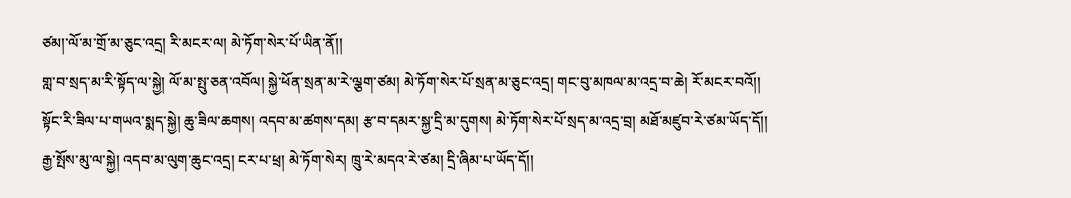ཙམ།་ལོ་མ་གྲོ་མ་ཅུང་འདྲ། རི་མངར་ལ། མེ་ཏོག་སེར་པོ་ཡིན་ནོ།།
གླ་བ་སྲད་མ་རི་སྟོད་ལ་སྐྱེ། ལོ་མ་སྤུ་ཅན་འབོལ། སྐྱེ་ཕོན་སྲན་མ་རེ་ལྕག་ཙམ། མེ་ཏོག་སེར་པོ་སྲན་མ་ཅུང་འདྲ། གང་བུ་མཁལ་མ་འདྲ་བ་ཆེ། རོ་མངར་བའོ།།
སྟོང་རི་ཟིལ་པ་གཡའ་སྨད་སྐྱེ། ཆུ་ཟིལ་ཆགས། འདབ་མ་ཚགས་དམ། རྩ་བ་དམར་སྐྱ་དྲི་མ་དུགས། མེ་ཏོག་སེར་པོ་སྲད་མ་འདྲ་བྲ། མཐོ་མཛུབ་རེ་ཙམ་ཡོད་དོ།།
རྒྱ་སྤོས་མུ་ལ་སྐྱེ། འདབ་མ་ལུག་ཆུང་འདྲ། ངར་པ་ཕྲ། མེ་ཏོག་སེར། ཁྲུ་རེ་མདའ་རེ་ཙམ། དྲི་ཞིམ་པ་ཡོད་དོ།།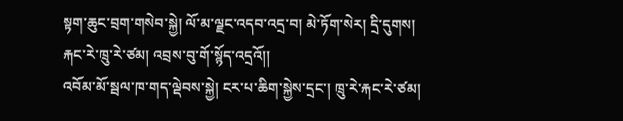སྟག་ཆུང་བྲག་གསེབ་སྐྱེ། ལོ་མ་ལྗང་འདབ་འདྲ་བ། མེ་ཏོག་སེར། དྲི་དུགས། རྐང་རེ་ཁྲུ་རེ་ཙམ། འབྲས་བུ་གོ་སྙོད་འདྲའོ།།
འབོམ་མོ་སྦལ་ཁ་གད་ལྡེབས་སྐྱེ། ངར་པ་ཆིག་སྐྱེས་དྲང་། ཁྲུ་རེ་རྐང་རེ་ཙམ།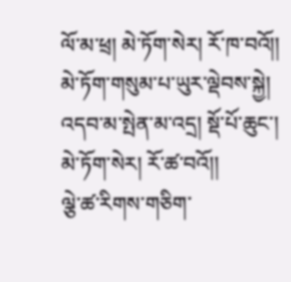ལོ་མ་ཕྲ། མེ་ཏོག་སེར། རོ་ཁ་བའོ།།
མེ་ཏོག་གསུམ་པ་ཡུར་ལྡེབས་སྐྱེ། འདབ་མ་སྤེན་མ་འདྲ། སྡོ་པོ་ཆུང་། མེ་ཏོག་སེར། རོ་ཚ་བའོ།།
ལྕེ་ཚ་རིགས་གཅིག་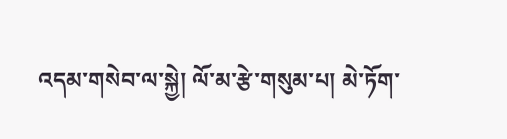འདམ་གསེབ་ལ་སྐྱེ། ལོ་མ་རྩེ་གསུམ་པ། མེ་ཏོག་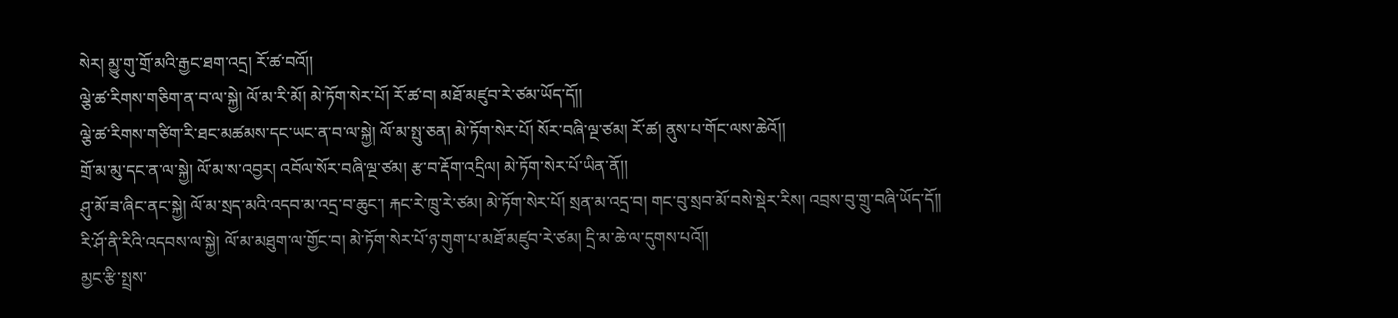སེར། མྱུ་གུ་གྲོ་མའི་རྒྱང་ཐག་འདྲ། རོ་ཚ་བའོ།།
ལྕེ་ཚ་རིགས་གཅིག་ན་བ་ལ་སྐྱེ། ལོ་མ་རི་མོ། མེ་ཏོག་སེར་པོ། རོ་ཚ་བ། མཐོ་མཛུབ་རེ་ཙམ་ཡོད་དོ།།
ལྕེ་ཚ་རིགས་གཙིག་རི་ཐང་མཚམས་དང་ཡང་ན་བ་ལ་སྐྱེ། ལོ་མ་སྤུ་ཅན། མེ་ཏོག་སེར་པོ། སོར་བཞི་ལྔ་ཙམ། རོ་ཚ། ནུས་པ་གོང་ལས་ཆེའོ།།
གྲོ་མ་མུ་དང་ན་ལ་སྐྱེ། ལོ་མ་ས་འབྱར། འབོལ་སོར་བཞི་ལྔ་ཙམ། རྩ་བ་རྡོག་འདྲིལ། མེ་ཏོག་སེར་པོ་ཡིན་ནོ།།
ཤུ་མོ་ཟ་ཞིང་ནང་སྐྱེ། ལོ་མ་སྲད་མའི་འདབ་མ་འདྲ་བ་ཆུང་། རྐང་རེ་ཁྲུ་རེ་ཙམ། མེ་ཏོག་སེར་པོ། སྲན་མ་འདྲ་བ། གང་བུ་སྲབ་མོ་བསེ་སྡེར་རིས། འབྲས་བུ་གྲུ་བཞི་ཡོད་དོ།།
རི་ཤོ་ནི་རིའི་འདབས་ལ་སྐྱེ། ལོ་མ་མཐུག་ལ་གྱོང་བ། མེ་ཏོག་སེར་པོ་ཉ་གུག་པ་མཐོ་མཛུབ་རེ་ཙམ། དྲི་མ་ཆེ་ལ་དུགས་པའོ།།
མྱང་རྩི་སྤྲས་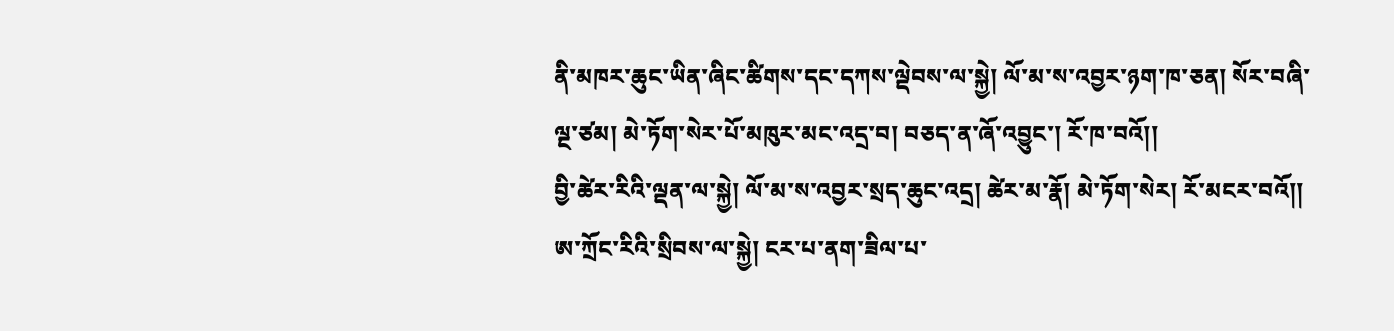ནི་མཁར་ཆུང་ཡིན་ཞིང་ཚིགས་དང་དཀས་ལྡེབས་ལ་སྐྱེ། ལོ་མ་ས་འབྱར་ཉག་ཁ་ཅན། སོར་བཞི་ལྔ་ཙམ། མེ་ཏོག་སེར་པོ་མཁུར་མང་འདྲ་བ། བཅད་ན་ཞོ་འབྱུང་། རོ་ཁ་བའོ།།
བྱི་ཚེར་རིའི་ལྡན་ལ་སྐྱེ། ལོ་མ་ས་འབྱར་སྲད་ཆུང་འདྲ། ཚེར་མ་རྣོ། མེ་ཏོག་སེར། རོ་མངར་བའོ།།
ཨ་ཀྲོང་རིའི་སྲིབས་ལ་སྐྱེ། ངར་པ་ནག་ཟིལ་པ་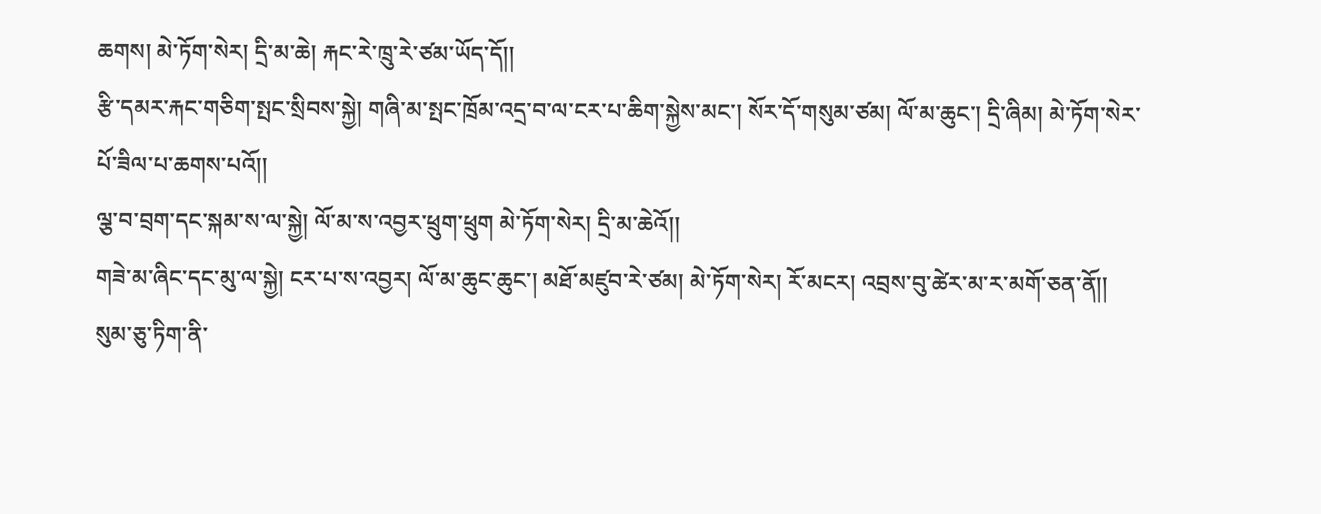ཆགས། མེ་ཏོག་སེར། དྲི་མ་ཆེ། རྐང་རེ་ཁྲུ་རེ་ཙམ་ཡོད་དོ།།
རྩི་དམར་རྐང་གཅིག་སྤང་སྲིབས་སྐྱེ། གཞི་མ་སྤང་ཁྲོམ་འདྲ་བ་ལ་ངར་པ་ཆིག་སྐྱེས་མང་། སོར་དོ་གསུམ་ཙམ། ལོ་མ་ཆུང་། དྲི་ཞིམ། མེ་ཏོག་སེར་པོ་ཟིལ་པ་ཆགས་པའོ།།
ལྕ་བ་བྲག་དང་སྐམ་ས་ལ་སྐྱེ། ལོ་མ་ས་འབྱར་ཕྲུག་ཕྲུག མེ་ཏོག་སེར། དྲི་མ་ཆེའོ།།
གཟེ་མ་ཞིང་དང་མུ་ལ་སྐྱེ། ངར་པ་ས་འབྱར། ལོ་མ་ཆུང་ཆུང་། མཐོ་མཛུབ་རེ་ཙམ། མེ་ཏོག་སེར། རོ་མངར། འབྲས་བུ་ཚེར་མ་ར་མགོ་ཅན་ནོ།།
སུམ་ཅུ་ཏིག་ནི་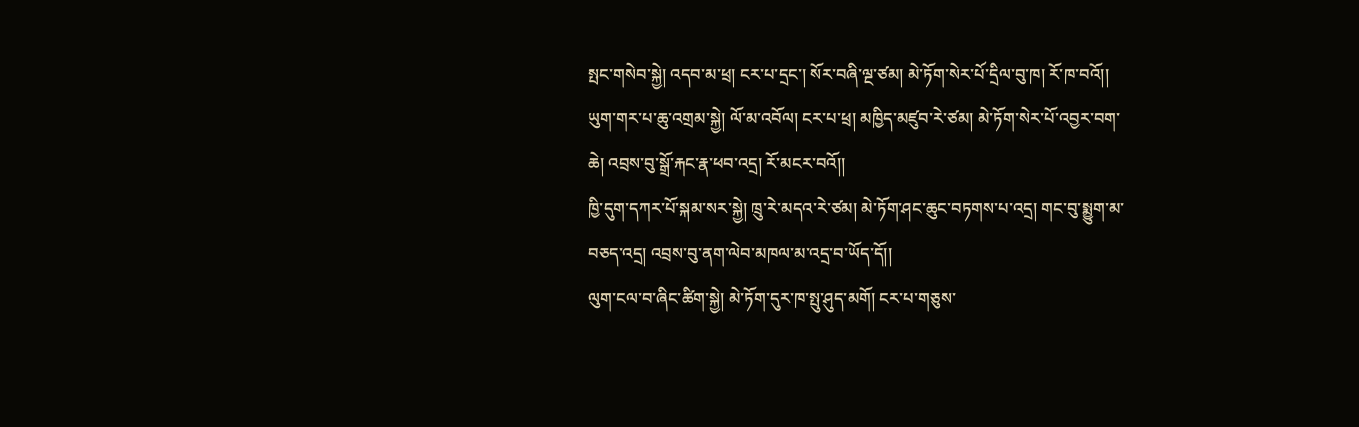སྤང་གསེབ་སྐྱེ། འདབ་མ་ཕྲ། ངར་པ་དྲང་། སོར་བཞི་ལྔ་ཙམ། མེ་ཏོག་སེར་པོ་དྲིལ་བུ་ཁ། རོ་ཁ་བའོ།།
ཡུག་གར་པ་ཆུ་འགྲམ་སྐྱེ། ལོ་མ་འབོལ། ངར་པ་ཕྲ། མཁྱིད་མཛུབ་རེ་ཙམ། མེ་ཏོག་སེར་པོ་འབྱར་བག་ཆེ། འབྲས་བུ་སྒྲོ་རྐང་རྣ་ཕབ་འདྲ། རོ་མངར་བའོ།།
ཁྱི་དུག་དཀར་པོ་སྐམ་སར་སྐྱེ། ཁྲུ་རེ་མདའ་རེ་ཙམ། མེ་ཏོག་ཤང་ཆུང་བཏགས་པ་འདྲ། གང་བུ་སྨྱུག་མ་བཅད་འདྲ། འབྲས་བུ་ནག་ལེབ་མཁལ་མ་འདྲ་བ་ཡོད་དོ།།
ལུག་ངལ་བ་ཞིང་ཚིག་སྐྱེ། མེ་ཏོག་དུར་ཁ་སྤུ་ཤུད་མགོ། ངར་པ་གཅུས་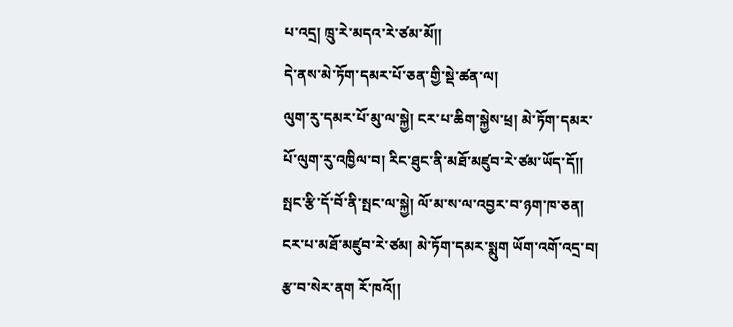པ་འདྲ། ཁྲུ་རེ་མདའ་རེ་ཙམ་མོ།།
དེ་ནས་མེ་ཏོག་དམར་པོ་ཅན་གྱི་སྡེ་ཚན་ལ།
ལུག་རུ་དམར་པོ་མུ་ལ་སྐྱེ། ངར་པ་ཆིག་སྐྱེས་ཕྲ། མེ་ཏོག་དམར་པོ་ལུག་རུ་འཁྱིལ་བ། རིང་ཐུང་ནི་མཐོ་མཛུབ་རེ་ཙམ་ཡོད་དོ།།
སྤང་རྩི་དོ་བོ་ནི་སྤང་ལ་སྐྱེ། ལོ་མ་ས་ལ་འབྱར་བ་ཉག་ཁ་ཅན། ངར་པ་མཐོ་མཛུབ་རེ་ཙམ། མེ་ཏོག་དམར་སྨུག ཡོག་འགོ་འདྲ་བ། རྩ་བ་སེར་ནག རོ་ཁའོ།།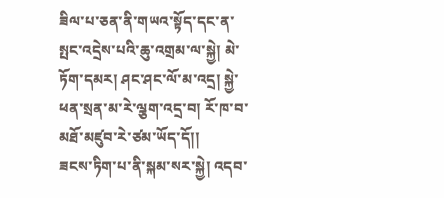ཟིལ་པ་ཅན་ནི་གཡའ་སྟོད་དང་ན་སྤང་འདྲེས་པའི་ཆུ་འགྲམ་ལ་སྐྱེ། མེ་ཏོག་དམར། ཤང་ཤང་ལོ་མ་འདྲ། སྐྱེ་ཕན་སྲན་མ་རེ་ལྕག་འདྲ་བ། རོ་ཁ་བ་མཐོ་མཛུབ་རེ་ཙམ་ཡོད་དོ།།
ཟངས་ཏིག་པ་ནི་སྐམ་སར་སྐྱེ། འདབ་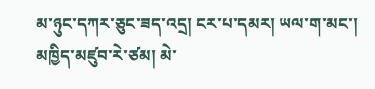མ་ཉུང་དཀར་ཅུང་ཟད་འདྲ། ངར་པ་དམར། ཡལ་ག་མང་། མཁྱིད་མཛུབ་རེ་ཙམ། མེ་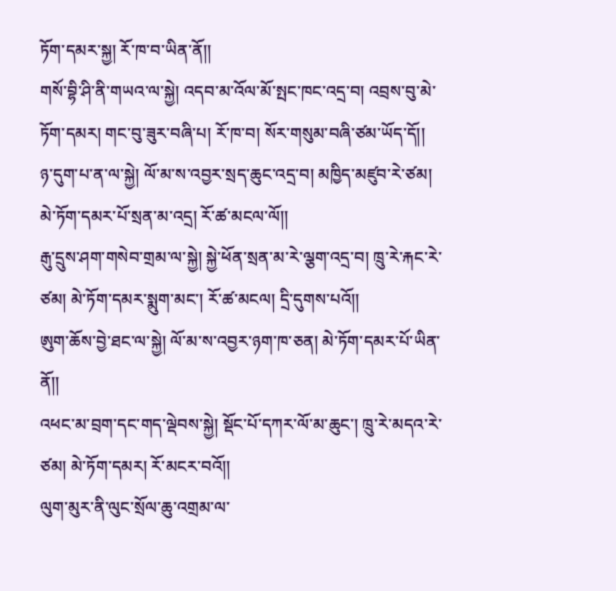ཏོག་དམར་སྐྱ། རོ་ཁ་བ་ཡིན་ནོ།།
གསོ་བྷི་ཤི་ནི་གཡའ་ལ་སྐྱེ། འདབ་མ་འོལ་མོ་སྤང་ཁང་འདྲ་བ། འབྲས་བུ་མེ་ཏོག་དམར། གང་བུ་ཟུར་བཞི་པ། རོ་ཁ་བ། སོར་གསུམ་བཞི་ཙམ་ཡོད་དོ།།
ཉ་དུག་པ་ན་ལ་སྐྱེ། ལོ་མ་ས་འབྱར་སྲད་ཆུང་འདྲ་བ། མཁྱིད་མཛུབ་རེ་ཙམ། མེ་ཏོག་དམར་པོ་སྲན་མ་འདྲ། རོ་ཚ་མངལ་ལོ།།
རྒུ་དྲུས་ཤག་གསེབ་གྲམ་ལ་སྐྱེ། སྐྱེ་ཕོན་སྲན་མ་རེ་ལྕག་འདྲ་བ། ཁྲུ་རེ་རྐང་རེ་ཙམ། མེ་ཏོག་དམར་སྨུག་མང་། རོ་ཚ་མངལ། དྲི་དུགས་པའོ།།
ཨུག་ཆོས་བྱེ་ཐང་ལ་སྐྱེ། ལོ་མ་ས་འབྱར་ཉག་ཁ་ཅན། མེ་ཏོག་དམར་པོ་ཡིན་ནོ།།
འཕང་མ་བྲག་དང་གད་ལྡེབས་སྐྱེ། སྡོང་པོ་དཀར་ལོ་མ་ཆུང་། ཁྲུ་རེ་མདའ་རེ་ཙམ། མེ་ཏོག་དམར། རོ་མངར་བའོ།།
ལུག་མུར་ནི་ལུང་སྲོལ་ཆུ་འགྲམ་ལ་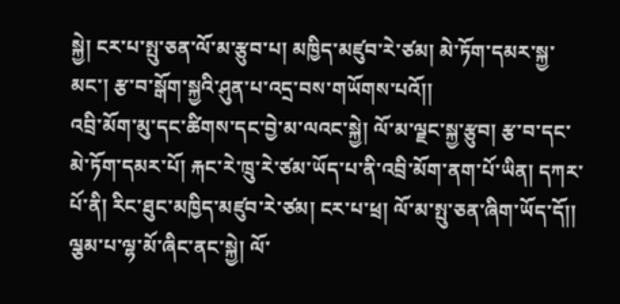སྐྱེ། ངར་པ་སྤུ་ཅན་ལོ་མ་རྩུབ་པ། མཁྱིད་མཛུབ་རེ་ཙམ། མེ་ཏོག་དམར་སྐྱ་མང་། རྩ་བ་སྒོག་སྐྱའི་ཤུན་པ་འདྲ་བས་གཡོགས་པའོ།།
འབྲི་མོག་མུ་དང་ཚིགས་དང་བྱེ་མ་ལའང་སྐྱེ། ལོ་མ་ལྗང་སྐྱ་རྩུབ། རྩ་བ་དང་མེ་ཏོག་དམར་པོ། རྐང་རེ་ཁྲུ་རེ་ཙམ་ཡོད་པ་ནི་འབྲི་མོག་ནག་པོ་ཡིན། དཀར་པོ་ནི། རིང་ཐུང་མཁྱིད་མཛུབ་རེ་ཙམ། ངར་པ་ཕྲ། ལོ་མ་སྤུ་ཅན་ཞིག་ཡོད་དོ།།
ལྕམ་པ་ལྷ་མོ་ཞིང་ནང་སྐྱེ། ལོ་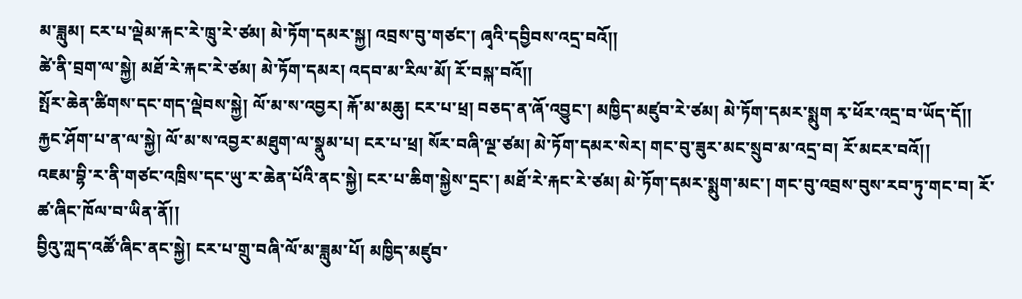མ་ཟླུམ། ངར་པ་ལྡེམ་རྐང་རེ་ཁྲུ་རེ་ཙམ། མེ་ཏོག་དམར་སྐྱ། འབྲས་བུ་གཙང་། ཞྭའི་དབྱིབས་འདྲ་བའོ།།
ཚེ་ནི་བྲག་ལ་སྐྱེ། མཐོ་རེ་རྐང་རེ་ཙམ། མེ་ཏོག་དམར། འདབ་མ་རིལ་མོ། རོ་བསྐ་བའོ།།
སྤོར་ཆེན་ཚིགས་དང་གད་ལྡེབས་སྐྱེ། ལོ་མ་ས་འབྱར། རྐོ་མ་མཆུ། ངར་པ་ཕྲ། བཅད་ན་ཞོ་འབྱུང་། མཁྱིད་མཛུབ་རེ་ཙམ། མེ་ཏོག་དམར་སྨུག རྭ་ཕོར་འདྲ་བ་ཡོད་དོ།།
རྐྱང་ཤོག་པ་ན་ལ་སྐྱེ། ལོ་མ་ས་འབྱར་མཐུག་ལ་སྣུམ་པ། ངར་པ་ཕྲ། སོར་བཞི་ལྔ་ཙམ། མེ་ཏོག་དམར་སེར། གང་བུ་ཟུར་མང་སྲུབ་མ་འདྲ་བ། རོ་མངར་བའོ།།
འཇམ་བྷི་ར་ནི་གཙང་འཁྲིས་དང་ཡུ་ར་ཆེན་པོའི་ནང་སྐྱེ། ངར་པ་ཆིག་སྐྱེས་དྲང་། མཐོ་རེ་རྐང་རེ་ཙམ། མེ་ཏོག་དམར་སྨུག་མང་། གང་བུ་འབྲས་བུས་རབ་ཏུ་གང་བ། རོ་ཚ་ཞིང་ཁོལ་བ་ཡིན་ནོ།།
བྱིའུ་ཀླད་འཚོ་ཞིང་ནང་སྐྱེ། ངར་པ་གྲུ་བཞི་ལོ་མ་ཟླུམ་པོ། མཁྱིད་མཛུབ་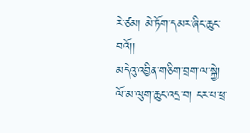རེ་ཙམ། མེ་ཏོག་དམར་ཞིང་ཆུང་བའོ།།
མདེའུ་འབྱིན་གཅིག་བྲག་ལ་སྐྱེ། ལོ་མ་ལུག་ཆུང་འདྲ་བ། ངར་པ་ཕྲ་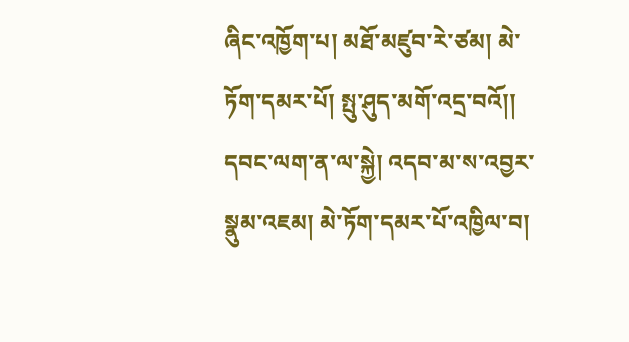ཞིང་འཁྱོག་པ། མཐོ་མཛུབ་རེ་ཙམ། མེ་ཏོག་དམར་པོ། སྤུ་ཤུད་མགོ་འདྲ་བའོ།།
དབང་ལག་ན་ལ་སྐྱེ། འདབ་མ་ས་འབྱར་སྣུམ་འཇམ། མེ་ཏོག་དམར་པོ་འཁྱིལ་བ།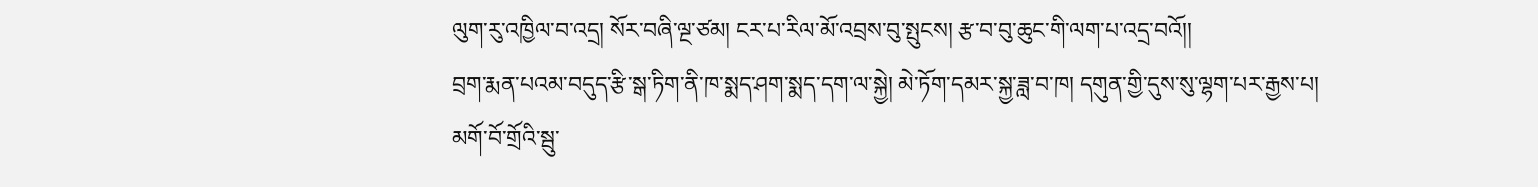ལུག་རུ་འཁྱིལ་བ་འདྲ། སོར་བཞི་ལྔ་ཙམ། ངར་པ་རིལ་མོ་འབྲས་བུ་སྤུངས། རྩ་བ་བུ་ཆུང་གི་ལག་པ་འདྲ་བའོ།།
བྲག་རྨན་པའམ་བདུད་རྩི་སྒ་ཏིག་ནི་ཁ་སྨད་ཤག་སྨད་དག་ལ་སྐྱེ། མེ་ཏོག་དམར་སྐྱ་ཟླ་བ་ཁ། དགུན་གྱི་དུས་སུ་ལྷག་པར་རྒྱས་པ། མགོ་བོ་གྲོའི་སྦུ་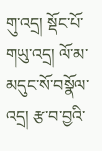གུ་འདྲ། སྡོང་པོ་གཡུ་འདྲ། ལོ་མ་མདུང་སོ་བསྣོལ་འདྲ། རྩ་བ་བྱའི་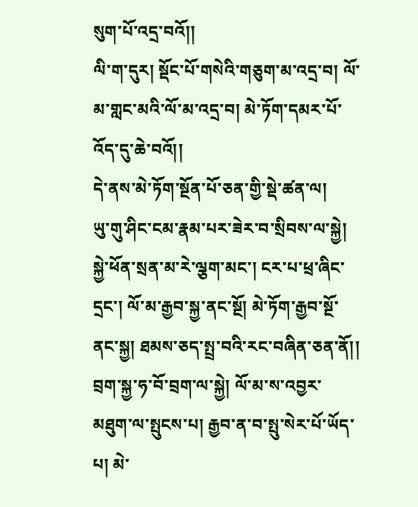སུག་པོ་འདྲ་བའོ།།
ལི་ག་དུར། སྡོང་པོ་གསེའི་གཅུག་མ་འདྲ་བ། ལོ་མ་གླང་མའི་ལོ་མ་འདྲ་བ། མེ་ཏོག་དམར་པོ་འོད་དུ་ཆེ་བའོ།།
དེ་ནས་མེ་ཏོག་སྔོན་པོ་ཅན་གྱི་སྡེ་ཚན་ལ།
ཡུ་གུ་ཤིང་ངམ་རྣམ་པར་ཟེར་བ་སྲིབས་ལ་སྐྱེ། སྐྱེ་ཕོན་སྲན་མ་རེ་ལྕག་མང་། ངར་པ་ཕྲ་ཞིང་དྲང་། ལོ་མ་རྒྱབ་སྐྱ་ནང་སྔོ། མེ་ཏོག་རྒྱབ་སྔོ་ནང་སྐྱ། ཐམས་ཅད་སྤྲ་བའི་རང་བཞིན་ཅན་ནོ།།
བྲག་སྐྱ་ཧ་བོ་བྲག་ལ་སྐྱེ། ལོ་མ་ས་འབྱར་མཐུག་ལ་སྤུངས་པ། རྒྱབ་ན་བ་སྤུ་སེར་པོ་ཡོད་པ། མེ་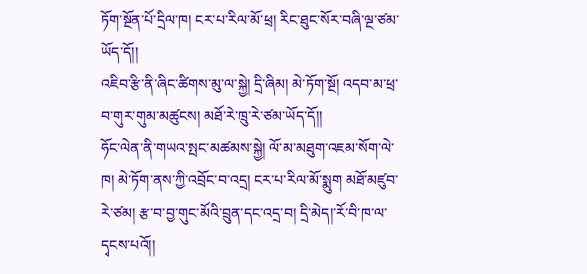ཏོག་སྔོན་པོ་དྲིལ་ཁ། ངར་པ་རིལ་མོ་ཕྲ། རིང་ཐུང་སོར་བཞི་ལྔ་ཙམ་ཡོད་དོ།།
འཇིབ་རྩི་ནི་ཞིང་ཚིགས་མུ་ལ་སྐྱེ། དྲི་ཞིམ། མེ་ཏོག་སྔོ། འདབ་མ་ཕྲ་བ་གུར་གུམ་མཚུངས། མཐོ་རེ་ཁྲུ་རེ་ཙམ་ཡོད་དོ།།
ཧོང་ལེན་ནི་གཡའ་སྤང་མཚམས་སྐྱེ། ལོ་མ་མཐུག་འཇམ་སོག་ལེ་ཁ། མེ་ཏོག་ནས་ཀྱི་འབྲོང་བ་འདྲ། ངར་པ་རིལ་མོ་སྨུག མཐོ་མཛུབ་རེ་ཙམ། རྩ་བ་བྱ་གུང་མོའི་བྲུན་དང་འདྲ་བ། དྲི་མེད།་རོ་བི་ཁ་ལ་དྭངས་པའོ།།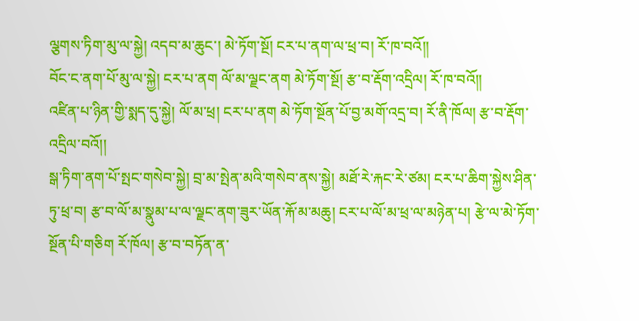ལྕགས་ཏིག་མུ་ལ་སྐྱེ། འདབ་མ་ཆུང་། མེ་ཏོག་སྔོ། ངར་པ་ནག་ལ་ཕྲ་བ། རོ་ཁ་བའོ།།
བོང་ང་ནག་པོ་མུ་ལ་སྐྱེ། ངར་པ་ནག ལོ་མ་ལྗང་ནག མེ་ཏོག་སྔོ། རྩ་བ་རྡོག་འདྲིལ། རོ་ཁ་བའོ།།
འཛིན་པ་ཉིན་གྱི་སྨད་དུ་སྐྱེ། ལོ་མ་ཕྲ། ངར་པ་ནག མེ་ཏོག་སྔོན་པོ་བྱ་མགོ་འདྲ་བ། རོ་ནི་ཁོལ། རྩ་བ་རྡོག་འདྲིལ་བའོ།།
སྒ་ཏིག་ནག་པོ་སྤང་གསེབ་སྐྱེ། བྲ་མ་སྤེན་མའི་གསེབ་ནས་སྐྱེ། མཐོ་རེ་རྐང་རེ་ཙམ། ངར་པ་ཆིག་སྐྱེས་ཤིན་ཏུ་ཕྲ་བ། རྩ་བ་ལོ་མ་སྣུམ་པ་ལ་ལྗང་ནག་ཟུར་ཡོན་རྐོ་མ་མཆུ། ངར་པ་ལོ་མ་ཕྲ་ལ་མཉེན་པ། རྩེ་ལ་མེ་ཏོག་སྔོན་པི་གཅིག རོ་ཁོལ། རྩ་བ་བཏོན་ན་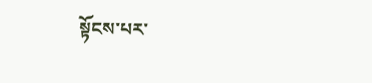སྟོངས་པར་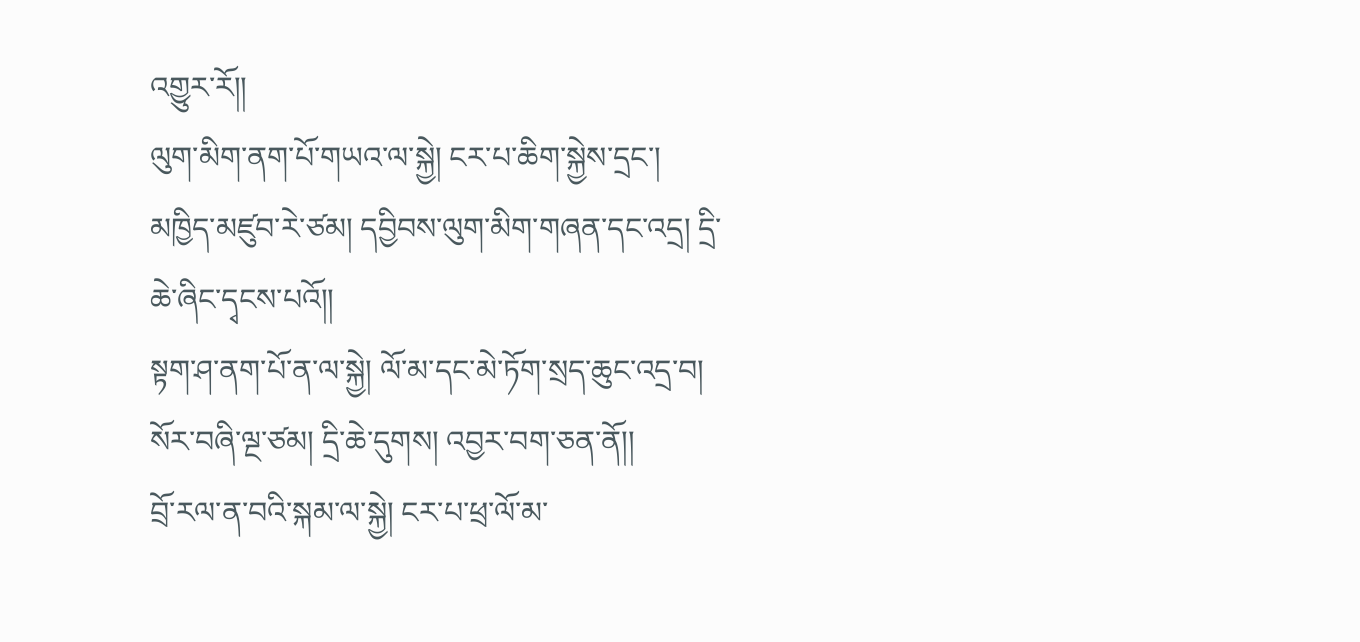འགྱུར་རོ།།
ལུག་མིག་ནག་པོ་གཡའ་ལ་སྐྱེ། ངར་པ་ཆིག་སྐྱེས་དྲང་། མཁྱིད་མཛུབ་རེ་ཙམ། དབྱིབས་ལུག་མིག་གཞན་དང་འདྲ། དྲི་ཆེ་ཞིང་དྭངས་པའོ།།
སྟག་ཤ་ནག་པོ་ན་ལ་སྐྱེ། ལོ་མ་དང་མེ་ཏོག་སྲད་ཆུང་འདྲ་བ། སོར་བཞི་ལྔ་ཙམ། དྲི་ཆེ་དུགས། འབྱར་བག་ཅན་ནོ།།
བྲོ་རལ་ན་བའི་སྐམ་ལ་སྐྱེ། ངར་པ་ཕྲ་ལོ་མ་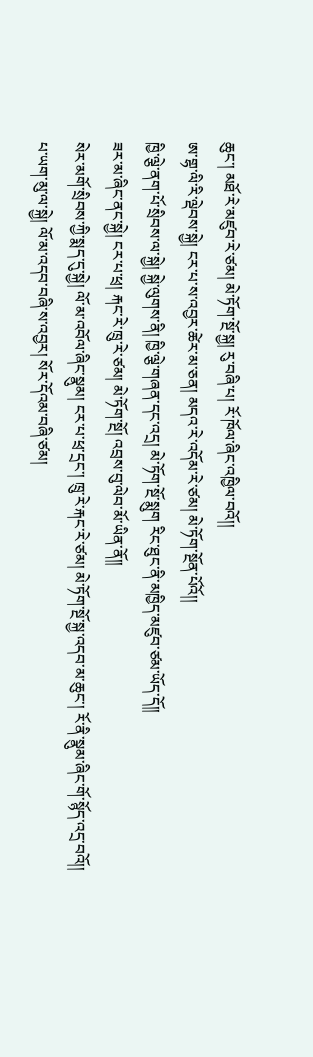ཆུང་། མཐོ་རེ་མཛུབ་རེ་ཙམ། མེ་ཏོག་སྔོ་སྐྱ། རུ་བཞི་པ། རོ་ཁོལ་ཞིང་འཁྱིལ་བའོ།།
ཨ་གྷ་ལི་རི་ལྡེབས་སྐྱེ། ངར་པ་ས་འབྱར་ཚེར་མ་ཅན། མདའ་རེ་འདོམ་རེ་ཙམ། མེ་ཏོག་སྔོན་པོའོ།།
ཁྱི་ལྕེ་ནག་པོ་སྲིབས་ལ་སྐྱེ། སྐྱེ་ལུགས་ནི། ཁྱི་ལྕེ་གཞན་དང་འདྲ། མེ་ཏོག་སྔོ་སྨུག རིང་ཐུང་ནི་མཁྱིད་མཛུབ་ཙམ་ཡོད་དོ།།
ཟར་མ་ཞིང་ནང་སྐྱེ། ངར་པ་ཕྲ། རྐང་རེ་ཁྲུ་རེ་ཙམ། མེ་ཏོག་སྔོ། འབྲས་བུ་ལེབ་མོ་ཡིན་ནོ།།
སེར་མགོ་སྲིབས་ཀྱི་སྨད་དུ་སྐྱེ། ལོ་མ་འབོལ་ཞིང་སྣུམ། ངར་པ་ཕྲ་དྲང་། ཁྲུ་རེ་རྐང་རེ་ཙམ། མེ་ཏོག་སྔོ་སྐྱ་འདབ་མ་ཆུང་། རོ་ནི་སྣུམ་ཞིང་གོ་སྙོད་འདྲ་བའོ།།
པ་ཡག་མུ་ལ་སྐྱེ། ལོ་མ་འདབ་བཞི་ས་འབྱར། སོར་དོའམ་བཞི་ཙམ།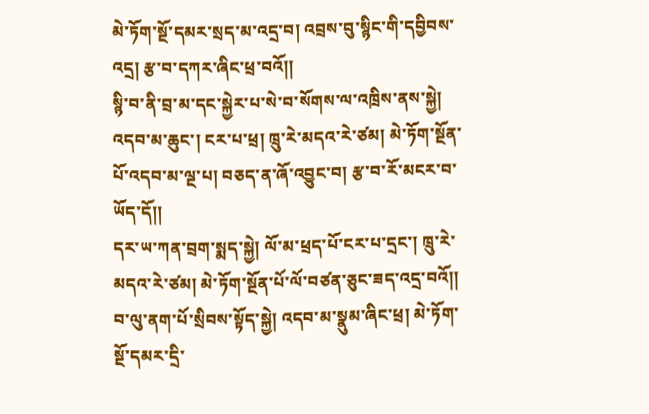མེ་ཏོག་སྔོ་དམར་སྲད་མ་འདྲ་བ། འབྲས་བུ་སྙིང་གི་དབྱིབས་འདྲ། རྩ་བ་དཀར་ཞིང་ཕྲ་བའོ།།
སྙི་བ་ནི་བྲ་མ་དང་སྐྱེར་པ་སེ་བ་སོགས་ལ་འཁྲིས་ནས་སྐྱེ། འདབ་མ་ཆུང་། ངར་པ་ཕྲ། ཁྲུ་རེ་མདའ་རེ་ཙམ། མེ་ཏོག་སྔོན་པོ་འདབ་མ་ལྔ་པ། བཅད་ན་ཞོ་འབྱུང་བ། རྩ་བ་རོ་མངར་བ་ཡོད་དོ།།
དར་ཡ་ཀན་བྲག་སྨད་སྐྱེ། ལོ་མ་ཕྲད་པོ་ངར་པ་དྲང་། ཁྲུ་རེ་མདའ་རེ་ཙམ། མེ་ཏོག་སྔོན་པོ་ལོ་བཙན་ཅུང་ཟད་འདྲ་བའོ།།
བ་ལུ་ནག་པོ་སྲིབས་སྟོད་སྐྱེ། འདབ་མ་སྣུམ་ཞིང་ཕྲ། མེ་ཏོག་སྔོ་དམར་དྲི་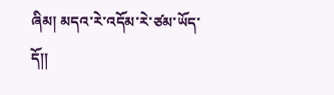ཞིམ། མདའ་རེ་འདོམ་རེ་ཙམ་ཡོད་དོ།།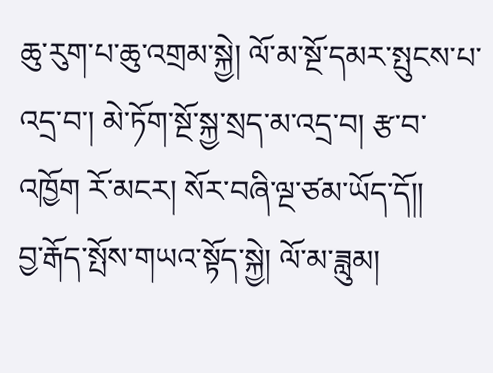ཆུ་རུག་པ་ཆུ་འགྲམ་སྐྱེ། ལོ་མ་སྔོ་དམར་སྤུངས་པ་འདྲ་བ་། མེ་ཏོག་སྔོ་སྐྱ་སྲད་མ་འདྲ་བ། རྩ་བ་འཁྱོག རོ་མངར། སོར་བཞི་ལྔ་ཙམ་ཡོད་དོ།།
བྱ་རྒོད་སྤོས་གཡའ་སྟོད་སྐྱེ། ལོ་མ་ཟླུམ།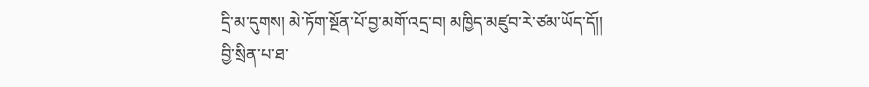དྲི་མ་དུགས། མེ་ཏོག་སྔོན་པོ་བྱ་མགོ་འདྲ་བ། མཁྱིད་མཛུབ་རེ་ཙམ་ཡོད་དོ།།
བྱི་སྲིན་པ་ཐ་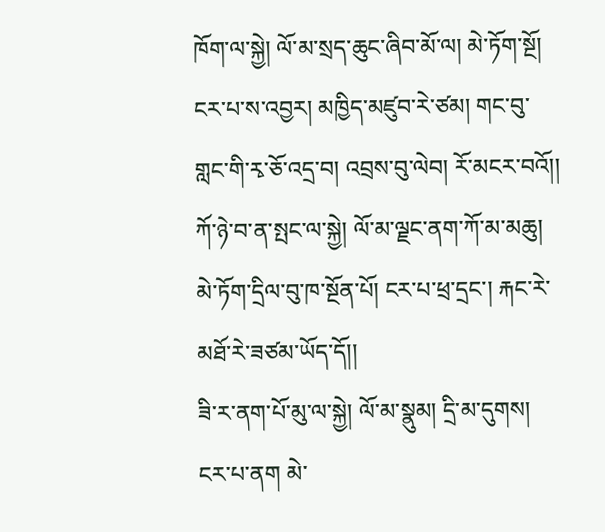ཁོག་ལ་སྐྱེ། ལོ་མ་སྲད་ཆུང་ཞིབ་མོ་ལ། མེ་ཏོག་སྔོ། ངར་པ་ས་འབྱར། མཁྱིད་མཛུབ་རེ་ཙམ། གང་བུ་གླང་གི་རྭ་ཅོ་འདྲ་བ། འབྲས་བུ་ལེབ། རོ་མངར་བའོ།།
ཀོ་ཉེ་བ་ན་སྤང་ལ་སྐྱེ། ལོ་མ་ལྗང་ནག་ཀོ་མ་མཆུ། མེ་ཏོག་དྲིལ་བུ་ཁ་སྔོན་པོ། ངར་པ་ཕྲ་དྲང་། རྐང་རེ་མཐོ་རེ་ཟཙམ་ཡོད་དོ།།
ཟི་ར་ནག་པོ་མུ་ལ་སྐྱེ། ལོ་མ་སྣུམ། དྲི་མ་དུགས། ངར་པ་ནག མེ་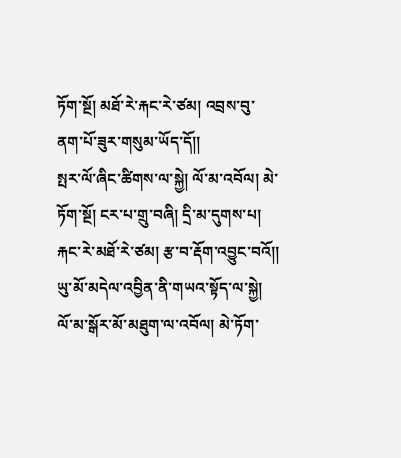ཏོག་སྔོ། མཐོ་རེ་རྐང་རེ་ཙམ། འབྲས་བུ་ནག་པོ་ཟུར་གསུམ་ཡོད་དོ།།
སྤར་ལོ་ཞིང་ཚིགས་ལ་སྐྱེ། ལོ་མ་འབོལ། མེ་ཏོག་སྔོ། ངར་པ་གྲུ་བཞི། དྲི་མ་དུགས་པ། རྐང་རེ་མཐོ་རེ་ཙམ། རྩ་བ་རྡོག་འབྱུང་བའོ།།
ཡུ་མོ་མདེལ་འབྱིན་ནི་གཡའ་སྟོད་ལ་སྐྱེ། ལོ་མ་སྒོར་མོ་མཐུག་ལ་འབོལ། མེ་ཏོག་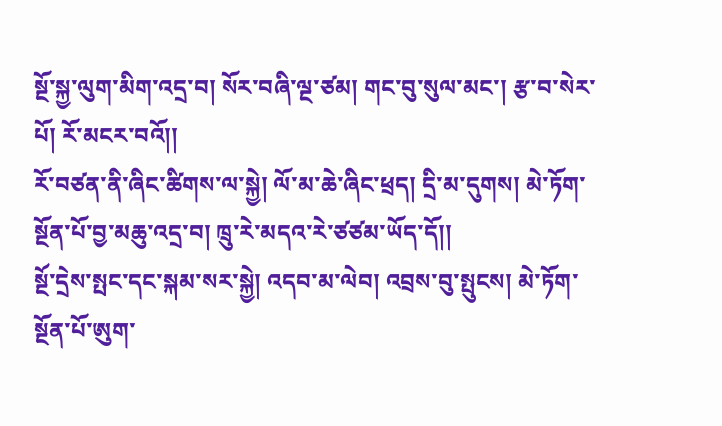སྔོ་སྐྱ་ལུག་མིག་འདྲ་བ། སོར་བཞི་ལྔ་ཙམ། གང་བུ་སུལ་མང་། རྩ་བ་སེར་པོ། རོ་མངར་བའོ།།
རོ་བཙན་ནི་ཞིང་ཚིགས་ལ་སྐྱེ། ལོ་མ་ཆེ་ཞིང་ཕྲད། དྲི་མ་དུགས། མེ་ཏོག་སྔོན་པོ་བྱ་མཆུ་འདྲ་བ། ཁྲུ་རེ་མདའ་རེ་ཙཙམ་ཡོད་དོ།།
སྔོ་དྲེས་སྤང་དང་སྐམ་སར་སྐྱེ། འདབ་མ་ལེབ། འབྲས་བུ་སྤུངས། མེ་ཏོག་སྔོན་པོ་ཨུག་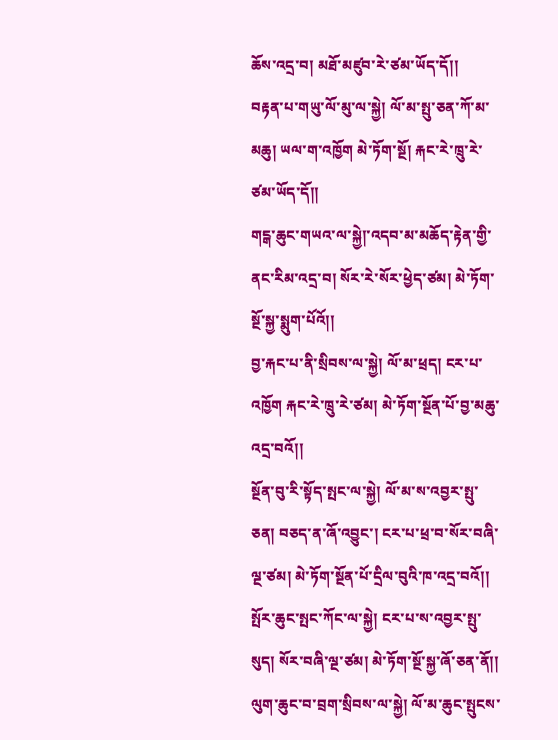ཆོས་འདྲ་བ། མཐོ་མཛུབ་རེ་ཙམ་ཡོད་དོ།།
བརྟན་པ་གཡུ་ལོ་མུ་ལ་སྐྱེ། ལོ་མ་སྤུ་ཅན་ཀོ་མ་མཆུ། ཡལ་ག་འཁྱོག མེ་ཏོག་སྔོ། རྐང་རེ་ཁྲུ་རེ་ཙམ་ཡོད་དོ།།
གངྒ་ཆུང་གཡའ་ལ་སྐྱེ།་འདབ་མ་མཆོད་རྟེན་གྱི་ནང་རིམ་འདྲ་བ། སོར་རེ་སོར་ཕྱེད་ཙམ། མེ་ཏོག་སྔོ་སྐྱ་སྨུག་པོའོ།།
བྱ་རྐང་པ་ནི་སྲིབས་ལ་སྐྱེ། ལོ་མ་ཕྲད། ངར་པ་འཁྱོག རྐང་རེ་ཁྲུ་རེ་ཙམ། མེ་ཏོག་སྔོན་པོ་བྱ་མཆུ་འདྲ་བའོ།།
སྔོན་བུ་རི་སྟོད་སྤང་ལ་སྐྱེ། ལོ་མ་ས་འབྱར་སྤུ་ཅན། བཅད་ན་ཞོ་འབྱུང་། ངར་པ་ཕྲ་བ་སོར་བཞི་ལྔ་ཙམ། མེ་ཏོག་སྔོན་པོ་དྲིལ་བུའི་ཁ་འདྲ་བའོ།།
སྤོར་ཆུང་སྤང་ཀོང་ལ་སྐྱེ། ངར་པ་ས་འབྱར་སྤུ་སུད། སོར་བཞི་ལྔ་ཙམ། མེ་ཏོག་སྔོ་སྐྱ་ཞོ་ཅན་ནོ།།
ལུག་ཆུང་བ་བྲག་སྲིབས་ལ་སྐྱེ། ལོ་མ་ཆུང་སྤུངས་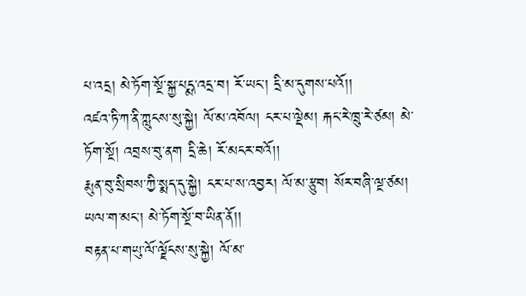པ་འདྲ། མེ་ཏོག་སྔོ་སྐྱ་པདྨ་འདྲ་བ། རོ་ཡང་། དྲི་མ་དུགས་པའོ།།
འཛའ་ཏི་ཀ་ནི་ཀླུངས་སུ་སྐྱེ། ལོ་མ་འབོལ། ངར་པ་ལྡེམ། རྐང་རེ་ཁྲུ་རེ་ཙམ། མེ་ཏོག་སྔོ། འབྲས་བུ་ནག དྲི་ཆེ། རོ་མངར་བའོ།།
རྨུན་བུ་སྲིབས་ཀྱི་སྨད་དུ་སྐྱེ། ངར་པ་ས་འབྱར། ལོ་མ་རྩུབ། སོར་བཞི་ལྔ་ཙམ། ཡལ་ག་མང་། མེ་ཏོག་སྔོ་བ་ཡིན་ནོ།།
བརྟན་པ་གཡུ་ལོ་ལྗོངས་སུ་སྐྱེ། ལོ་མ་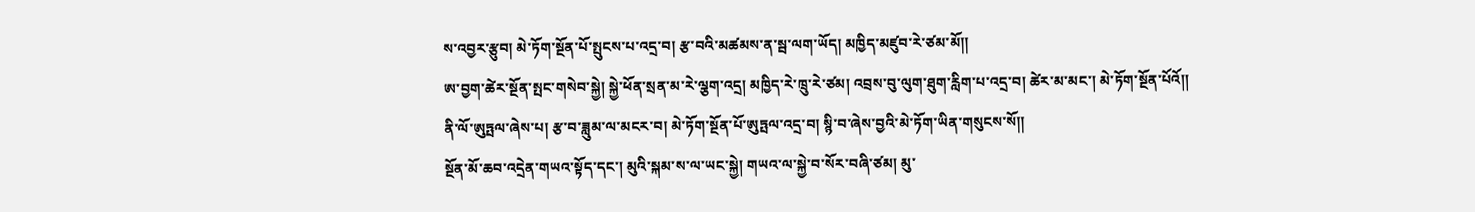ས་འབྱར་རྩུབ། མེ་ཏོག་སྔོན་པོ་སྤུངས་པ་འདྲ་བ། རྩ་བའི་མཚམས་ན་སྦ་ལག་ཡོད། མཁྱིད་མཛུབ་རེ་ཙམ་མོ།།
ཨ་བྱག་ཚེར་སྔོན་སྤང་གསེབ་སྐྱེ། སྐྱེ་ཕོན་སྲན་མ་རེ་ལྕག་འདྲ། མཁྱིད་རེ་ཁྲུ་རེ་ཙམ། འབྲས་བུ་ལུག་ཐུག་རླིག་པ་འདྲ་བ། ཚེར་མ་མང་། མེ་ཏོག་སྔོན་པོའོ།།
ནི་ལོ་ཨུཏྤལ་ཞེས་པ། རྩ་བ་ཟླུམ་ལ་མངར་བ། མེ་ཏོག་སྔོན་པོ་ཨུཏྤལ་འདྲ་བ། སྙི་བ་ཞེས་བྱའི་མེ་ཏོག་ཡིན་གསུངས་སོ།།
སྔོན་མོ་ཆབ་འདྲེན་གཡའ་སྟོད་དང་། མུའི་སྐམ་ས་ལ་ཡང་སྐྱེ། གཡའ་ལ་སྐྱེ་བ་སོར་བཞི་ཙམ། མུ་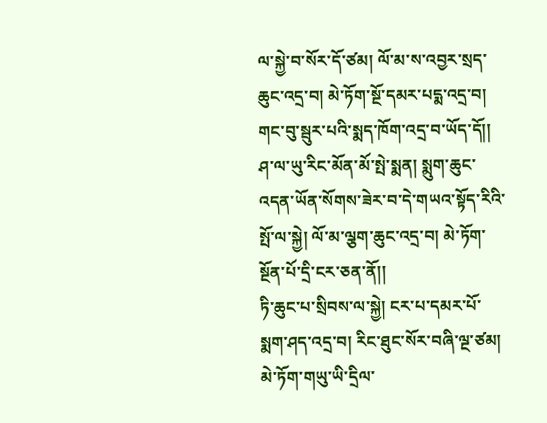ལ་སྐྱེ་བ་སོར་དོ་ཙམ། ལོ་མ་ས་འབྱར་སྲད་ཆུང་འདྲ་བ། མེ་ཏོག་སྔོ་དམར་པདྨ་འདྲ་བ། གང་བུ་སྦུར་པའི་སྨད་ཁོག་འདྲ་བ་ཡོད་དོ།།
ཤ་ལ་ཡུ་རིང་མོན་མོ་སྤེ་སྨན། སྨུག་ཆུང་འདན་ཡོན་སོགས་ཟེར་བ་དེ་གཡའ་སྟོད་རིའི་སྤོ་ལ་སྐྱེ། ལོ་མ་ལྕག་ཆུང་འདྲ་བ། མེ་ཏོག་སྔོན་པོ་དྲི་ངར་ཅན་ནོ།།
ཏི་ཆུང་པ་སྲིབས་ལ་སྐྱེ། ངར་པ་དམར་པོ་སྨག་ཤད་འདྲ་བ། རིང་ཐུང་སོར་བཞི་ལྔ་ཙམ། མེ་ཏོག་གཡུ་ཡི་དྲིལ་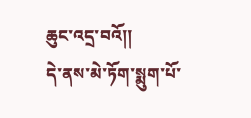ཆུང་འདྲ་བའོ།།
དེ་ནས་མེ་ཏོག་སྨུག་པོ་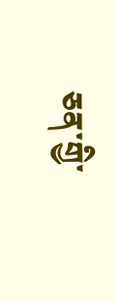ཅན་གྱི་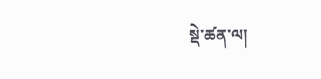སྡེ་ཚན་ལ།